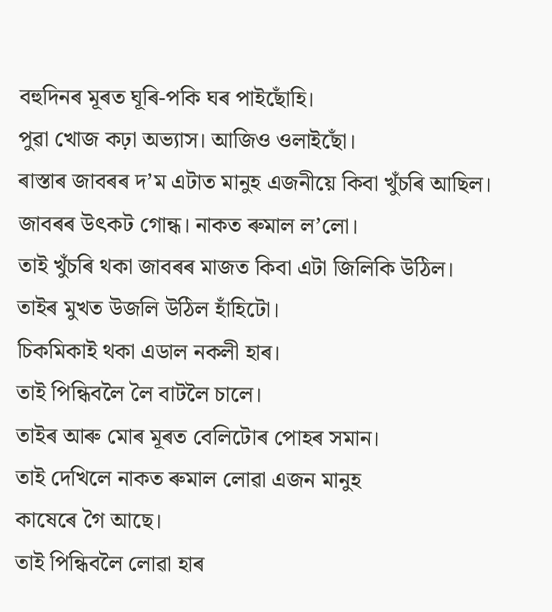বহুদিনৰ মূৰত ঘূৰি-পকি ঘৰ পাইছোঁহি।
পুৱা খোজ কঢ়া অভ্যাস। আজিও ওলাইছোঁ।
ৰাস্তাৰ জাবৰৰ দ’ম এটাত মানুহ এজনীয়ে কিবা খুঁচৰি আছিল।
জাবৰৰ উৎকট গোন্ধ। নাকত ৰুমাল ল’লো।
তাই খুঁচৰি থকা জাবৰৰ মাজত কিবা এটা জিলিকি উঠিল।
তাইৰ মুখত উজলি উঠিল হাঁহিটো।
চিকমিকাই থকা এডাল নকলী হাৰ।
তাই পিন্ধিবলৈ লৈ বাটলৈ চালে।
তাইৰ আৰু মোৰ মূৰত বেলিটোৰ পোহৰ সমান।
তাই দেখিলে নাকত ৰুমাল লোৱা এজন মানুহ
কাষেৰে গৈ আছে।
তাই পিন্ধিবলৈ লোৱা হাৰ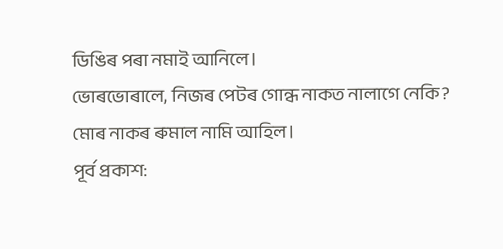ডিঙিৰ পৰা নমাই আনিলে।
ভোৰভোৰালে, নিজৰ পেটৰ গোন্ধ নাকত নালাগে নেকি?
মোৰ নাকৰ ৰুমাল নামি আহিল।
পূৰ্ব প্ৰকাশ: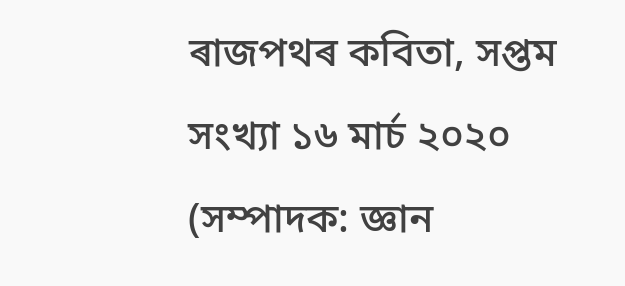ৰাজপথৰ কবিতা, সপ্তম সংখ্যা ১৬ মাৰ্চ ২০২০ (সম্পাদক: জ্ঞান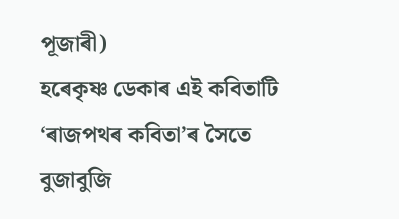পূজাৰী)
হৰেকৃষ্ণ ডেকাৰ এই কবিতাটি ‘ৰাজপথৰ কবিতা’ৰ সৈতে বুজাবুজি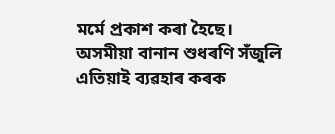মৰ্মে প্ৰকাশ কৰা হৈছে।
অসমীয়া বানান শুধৰণি সঁজুলি
এতিয়াই ব্যৱহাৰ কৰক